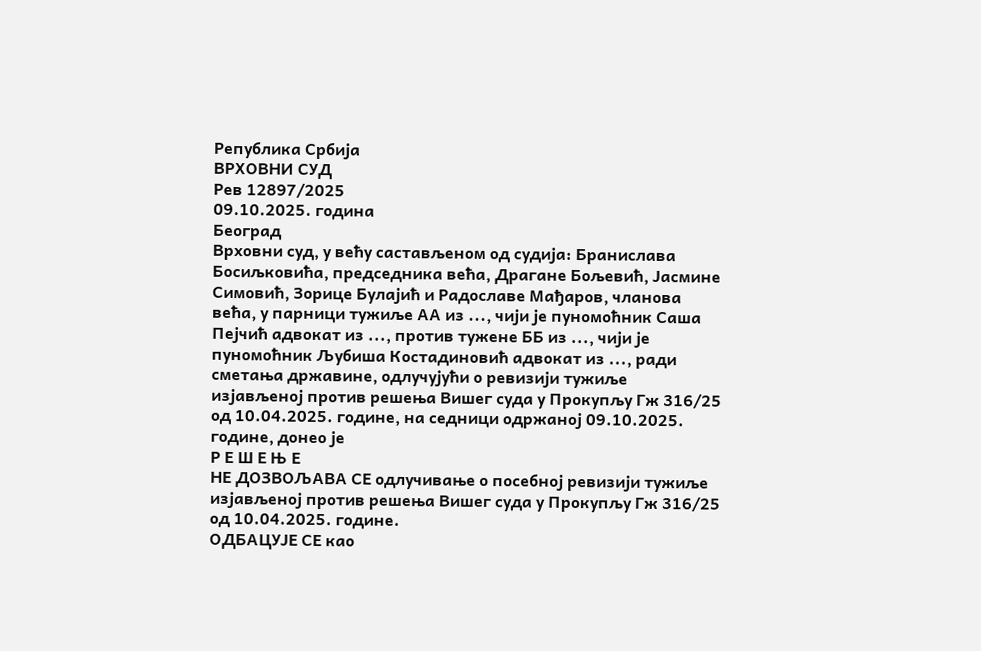Република Србија
ВРХОВНИ СУД
Рев 12897/2025
09.10.2025. година
Београд
Врховни суд, у већу састављеном од судија: Бранислава Босиљковића, председника већа, Драгане Бољевић, Јасмине Симовић, Зорице Булајић и Радославе Мађаров, чланова већа, у парници тужиље АА из ..., чији је пуномоћник Саша Пејчић адвокат из ..., против тужене ББ из ..., чији је пуномоћник Љубиша Костадиновић адвокат из ..., ради сметања државине, одлучујући о ревизији тужиље изјављеној против решења Вишег суда у Прокупљу Гж 316/25 од 10.04.2025. године, на седници одржаној 09.10.2025. године, донео је
Р Е Ш Е Њ Е
НЕ ДОЗВОЉАВА СЕ одлучивање о посебној ревизији тужиље изјављеној против решења Вишег суда у Прокупљу Гж 316/25 од 10.04.2025. године.
ОДБАЦУЈЕ СЕ као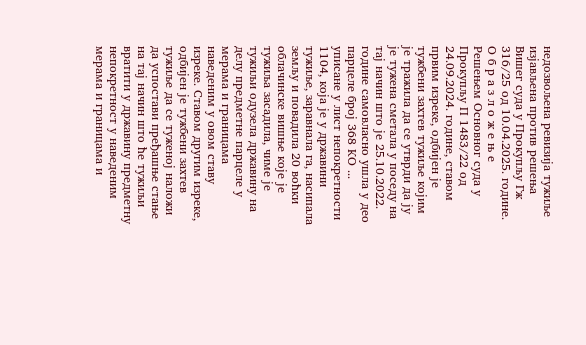недозвољена ревизија тужиље изјављена против решења Вишег суда у Прокупљу Гж 316/25 од 10.04.2025. године.
О б р а з л о ж е њ е
Решењем Основног суда у Прокупљу П 1483/22 од 24.09.2024. године, ставом првим изреке, одбијен је тужбени захтев тужиље којим је тражила да се утврди да ју је тужена сметала у поседу на тај начин што је 25.10.2022. године самовласно ушла у део парцеле број 368 КО ... уписане у лист непокретности 1104, која је у државини тужиље, заравнала га, насипала земљу и повадила 20 воћки облачинске вишње које је тужиља засадила, чиме је тужиљи одузела државину на делу предметне парцеле у мерама и границама наведеним у овом ставу изреке. Ставом другим изреке, одбијен је тужбени захтев тужиље да се туженој наложи да успостави пређашње стање на тај начин што ће тужиљи вратити у државину предметну непокретност у наведеним мерама и границама и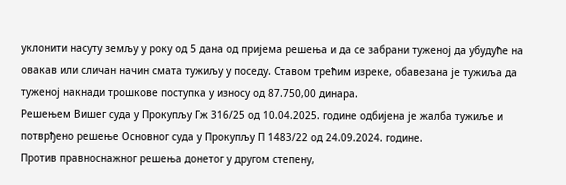уклонити насуту земљу у року од 5 дана од пријема решења и да се забрани туженој да убудуће на овакав или сличан начин смата тужиљу у поседу. Ставом трећим изреке, обавезана је тужиља да туженој накнади трошкове поступка у износу од 87.750,00 динара.
Решењем Вишег суда у Прокупљу Гж 316/25 од 10.04.2025. године одбијена је жалба тужиље и потврђено решење Основног суда у Прокупљу П 1483/22 од 24.09.2024. године.
Против правноснажног решења донетог у другом степену,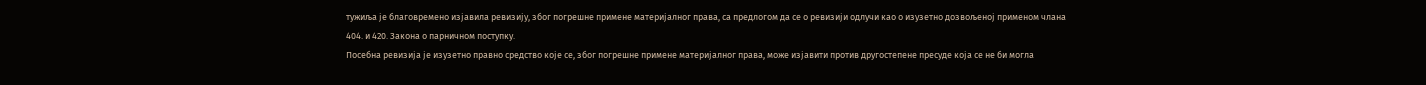тужиља је благовремено изјавила ревизију, због погрешне примене материјалног права, са предлогом да се о ревизији одлучи као о изузетно дозвољеној применом члана 404. и 420. Закона о парничном поступку.
Посебна ревизија је изузетно правно средство које се, због погрешне примене материјалног права, може изјавити против другостепене пресуде која се не би могла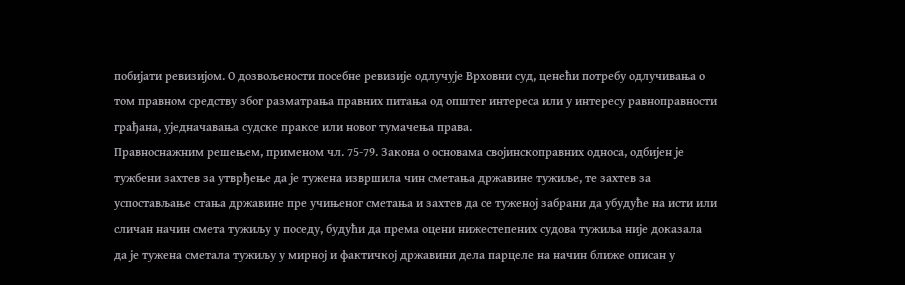побијати ревизијом. О дозвољености посебне ревизије одлучује Врховни суд, ценећи потребу одлучивања о том правном средству због разматрања правних питања од општег интереса или у интересу равноправности грађана, уједначавања судске праксе или новог тумачења права.
Правноснажним решењем, применом чл. 75-79. Закона о основама својинскоправних односа, одбијен је тужбени захтев за утврђење да је тужена извршила чин сметања државине тужиље, те захтев за успостављање стања државине пре учињеног сметања и захтев да се туженој забрани да убудуће на исти или сличан начин смета тужиљу у поседу, будући да према оцени нижестепених судова тужиља није доказала да је тужена сметала тужиљу у мирној и фактичкој државини дела парцеле на начин ближе описан у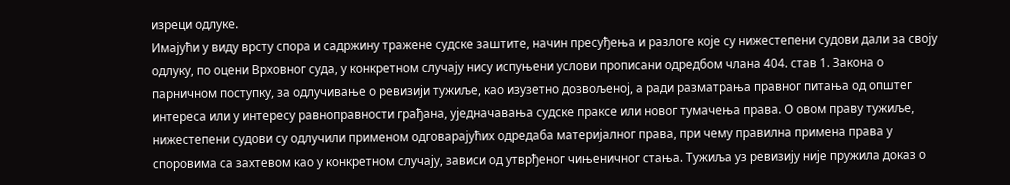изреци одлуке.
Имајући у виду врсту спора и садржину тражене судске заштите, начин пресуђења и разлоге које су нижестепени судови дали за своју одлуку, по оцени Врховног суда, у конкретном случају нису испуњени услови прописани одредбом члана 404. став 1. Закона о парничном поступку, за одлучивање о ревизији тужиље, као изузетно дозвољеној, а ради разматрања правног питања од општег интереса или у интересу равноправности грађана, уједначавања судске праксе или новог тумачења права. О овом праву тужиље, нижестепени судови су одлучили применом одговарајућих одредаба материјалног права, при чему правилна примена права у споровима са захтевом као у конкретном случају, зависи од утврђеног чињеничног стања. Тужиља уз ревизију није пружила доказ о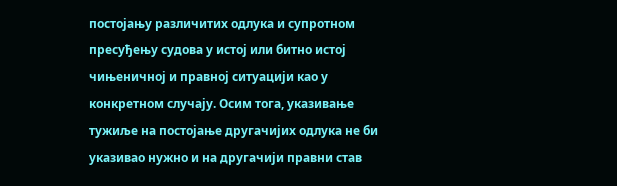постојању различитих одлука и супротном пресуђењу судова у истој или битно истој чињеничној и правној ситуацији као у конкретном случају. Осим тога, указивање тужиље на постојање другачијих одлука не би указивао нужно и на другачији правни став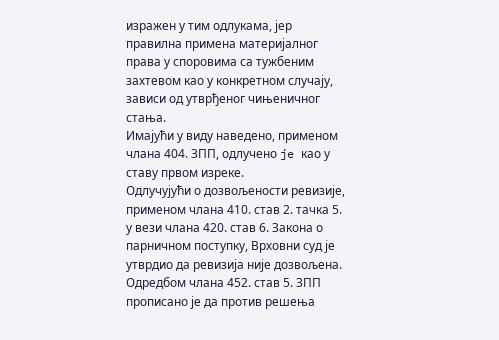изражен у тим одлукама, јер правилна примена материјалног права у споровима са тужбеним захтевом као у конкретном случају, зависи од утврђеног чињеничног стања.
Имајући у виду наведено, применом члана 404. ЗПП, одлучено je као у ставу првом изреке.
Одлучујући о дозвољености ревизије, применом члана 410. став 2. тачка 5. у вези члана 420. став 6. Закона о парничном поступку, Врховни суд је утврдио да ревизија није дозвољена.
Одредбом члана 452. став 5. ЗПП прописано је да против решења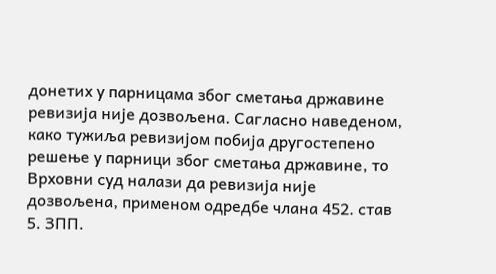донетих у парницама због сметања државине ревизија није дозвољена. Сагласно наведеном, како тужиља ревизијом побија другостепено решење у парници због смeтања државине, то Врховни суд налази да ревизија није дозвољена, применом одредбе члана 452. став 5. ЗПП.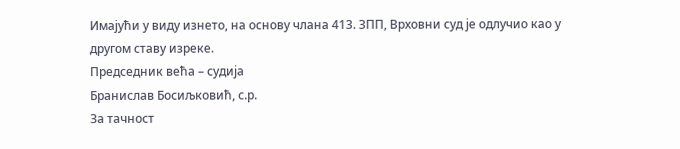Имајући у виду изнето, на основу члана 413. ЗПП, Врховни суд је одлучио као у другом ставу изреке.
Председник већа – судија
Бранислав Босиљковић, с.р.
За тачност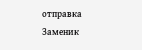отправка
Заменик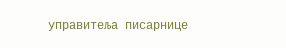управитеља писарнице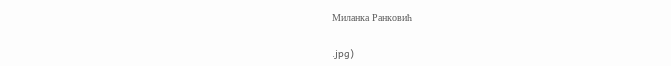Миланка Ранковић

.jpg)